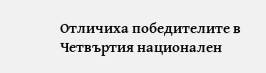Отличиха победителите в Четвъртия национален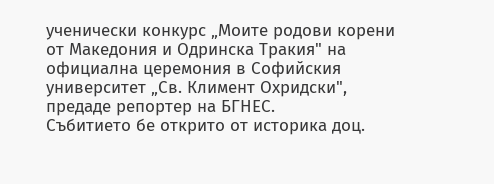ученически конкурс „Моите родови корени от Македония и Одринска Тракия" на официална церемония в Софийския университет „Св. Климент Охридски", предаде репортер на БГНЕС.
Събитието бе открито от историка доц.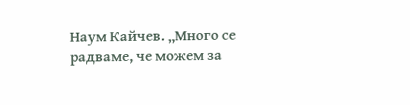Наум Кайчев. „Много се радваме, че можем за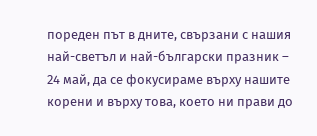пореден път в дните, свързани с нашия най-светъл и най-български празник – 24 май, да се фокусираме върху нашите корени и върху това, което ни прави до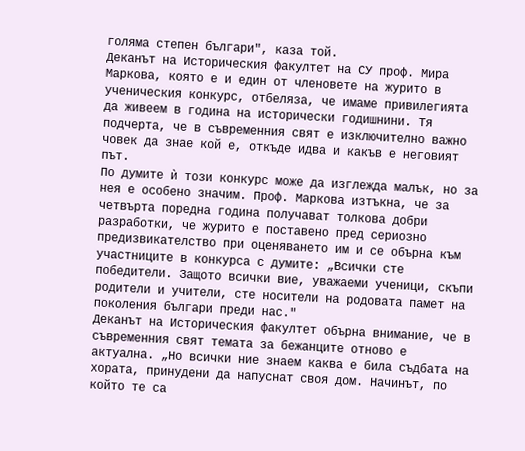голяма степен българи", каза той.
Деканът на Историческия факултет на СУ проф. Мира Маркова, която е и един от членовете на журито в ученическия конкурс, отбеляза, че имаме привилегията да живеем в година на исторически годишнини. Тя подчерта, че в съвременния свят е изключително важно човек да знае кой е, откъде идва и какъв е неговият път.
По думите ѝ този конкурс може да изглежда малък, но за нея е особено значим. Проф. Маркова изтъкна, че за четвърта поредна година получават толкова добри разработки, че журито е поставено пред сериозно предизвикателство при оценяването им и се обърна към участниците в конкурса с думите: „Всички сте победители. Защото всички вие, уважаеми ученици, скъпи родители и учители, сте носители на родовата памет на поколения българи преди нас."
Деканът на Историческия факултет обърна внимание, че в съвременния свят темата за бежанците отново е актуална. „Но всички ние знаем каква е била съдбата на хората, принудени да напуснат своя дом. Начинът, по който те са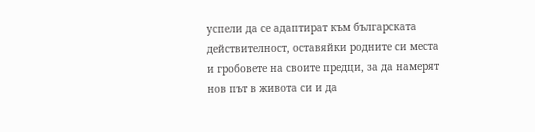успели да се адаптират към българската действителност, оставяйки родните си места и гробовете на своите предци, за да намерят нов път в живота си и да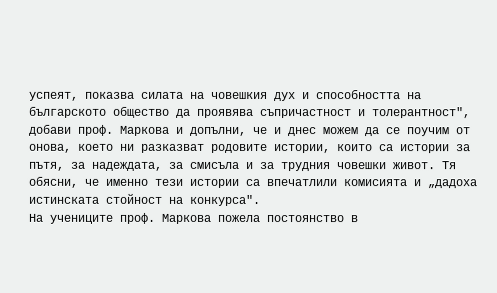успеят, показва силата на човешкия дух и способността на българското общество да проявява съпричастност и толерантност", добави проф. Маркова и допълни, че и днес можем да се поучим от онова, което ни разказват родовите истории, които са истории за пътя, за надеждата, за смисъла и за трудния човешки живот. Тя обясни, че именно тези истории са впечатлили комисията и „дадоха истинската стойност на конкурса".
На учениците проф. Маркова пожела постоянство в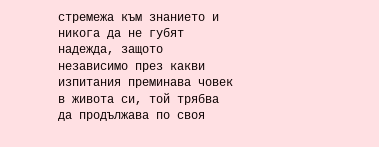стремежа към знанието и никога да не губят надежда, защото независимо през какви изпитания преминава човек в живота си, той трябва да продължава по своя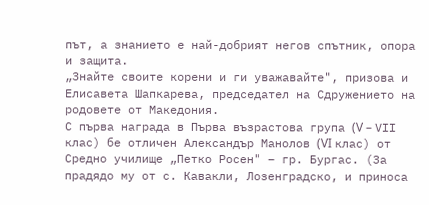път, а знанието е най-добрият негов спътник, опора и защита.
„Знайте своите корени и ги уважавайте", призова и Елисавета Шапкарева, председател на Сдружението на родовете от Македония.
С първа награда в Първа възрастова група (V – VІІ клас) бе отличен Александър Манолов (VI клас) от Средно училище „Петко Росен" – гр. Бургас. (За прадядо му от с. Кавакли, Лозенградско, и приноса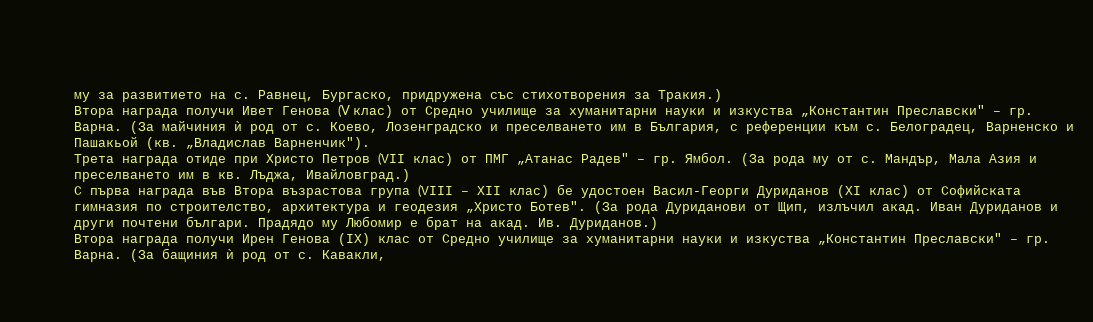му за развитието на с. Равнец, Бургаско, придружена със стихотворения за Тракия.)
Втора награда получи Ивет Генова (V клас) от Средно училище за хуманитарни науки и изкуства „Константин Преславски" – гр. Варна. (За майчиния ѝ род от с. Коево, Лозенградско и преселването им в България, с референции към с. Белоградец, Варненско и Пашакьой (кв. „Владислав Варненчик").
Трета награда отиде при Христо Петров (VІІ клас) от ПМГ „Атанас Радев" – гр. Ямбол. (За рода му от с. Мандър, Мала Азия и преселването им в кв. Лъджа, Ивайловград.)
С първа награда във Втора възрастова група (VІІІ – ХІІ клас) бе удостоен Васил-Георги Дуриданов (ХІ клас) от Софийската гимназия по строителство, архитектура и геодезия „Христо Ботев". (За рода Дуриданови от Щип, излъчил акад. Иван Дуриданов и други почтени българи. Прадядо му Любомир е брат на акад. Ив. Дуриданов.)
Втора награда получи Ирен Генова (ІХ) клас от Средно училище за хуманитарни науки и изкуства „Константин Преславски" – гр. Варна. (За бащиния ѝ род от с. Кавакли,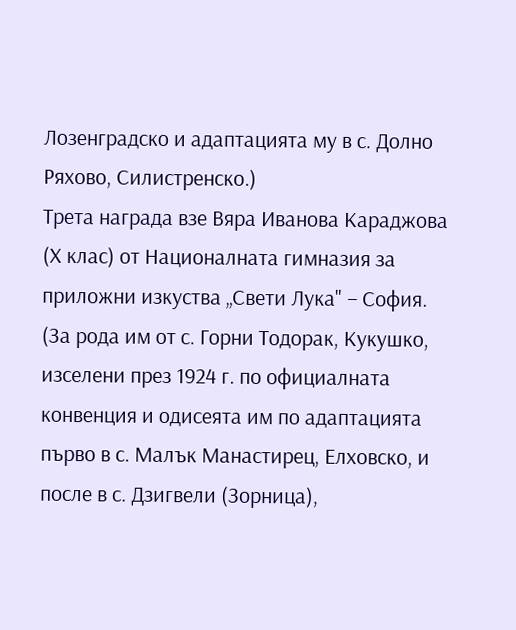Лозенградско и адаптацията му в с. Долно Ряхово, Силистренско.)
Трета награда взе Вяра Иванова Караджова (Х клас) от Националната гимназия за приложни изкуства „Свети Лука" – София. (За рода им от с. Горни Тодорак, Кукушко, изселени през 1924 г. по официалната конвенция и одисеята им по адаптацията първо в с. Малък Манастирец, Елховско, и после в с. Дзигвели (Зорница),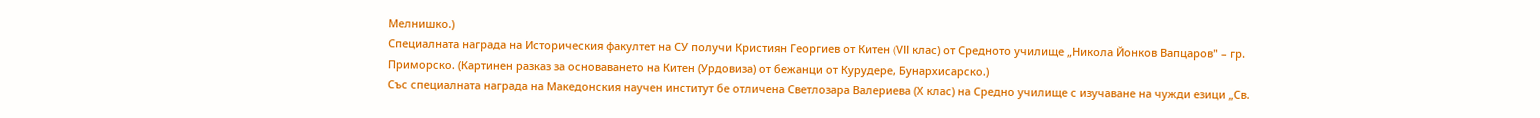Мелнишко.)
Специалната награда на Историческия факултет на СУ получи Кристиян Георгиев от Китен (VІІ клас) от Средното училище „Никола Йонков Вапцаров" – гр. Приморско. (Картинен разказ за основаването на Китен (Урдовиза) от бежанци от Курудере, Бунархисарско.)
Със специалната награда на Македонския научен институт бе отличена Светлозара Валериева (Х клас) на Средно училище с изучаване на чужди езици „Св.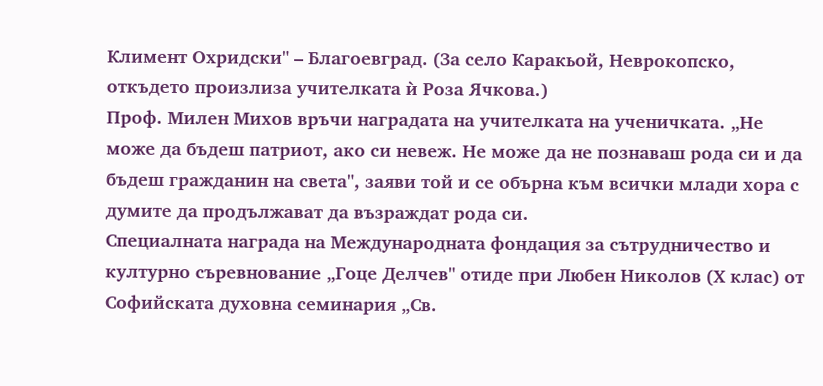Климент Охридски" – Благоевград. (За село Каракьой, Неврокопско, откъдето произлиза учителката ѝ Роза Ячкова.)
Проф. Милен Михов връчи наградата на учителката на ученичката. „Не може да бъдеш патриот, ако си невеж. Не може да не познаваш рода си и да бъдеш гражданин на света", заяви той и се обърна към всички млади хора с думите да продължават да възраждат рода си.
Специалната награда на Международната фондация за сътрудничество и културно съревнование „Гоце Делчев" отиде при Любен Николов (Х клас) от Софийската духовна семинария „Св.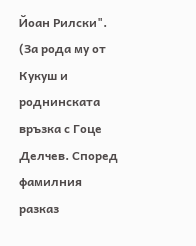Йоан Рилски". (За рода му от Кукуш и роднинската връзка с Гоце Делчев. Според фамилния разказ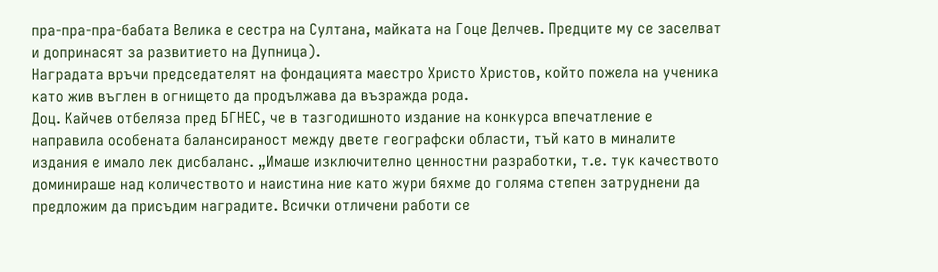пра-пра-пра-бабата Велика е сестра на Султана, майката на Гоце Делчев. Предците му се заселват и допринасят за развитието на Дупница).
Наградата връчи председателят на фондацията маестро Христо Христов, който пожела на ученика като жив въглен в огнището да продължава да възражда рода.
Доц. Кайчев отбеляза пред БГНЕС, че в тазгодишното издание на конкурса впечатление е направила особената балансираност между двете географски области, тъй като в миналите издания е имало лек дисбаланс. „Имаше изключително ценностни разработки, т.е. тук качеството доминираше над количеството и наистина ние като жури бяхме до голяма степен затруднени да предложим да присъдим наградите. Всички отличени работи се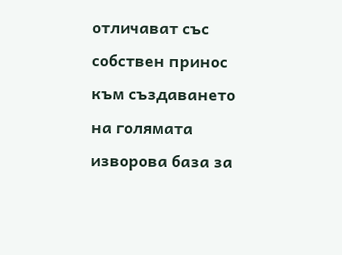отличават със собствен принос към създаването на голямата изворова база за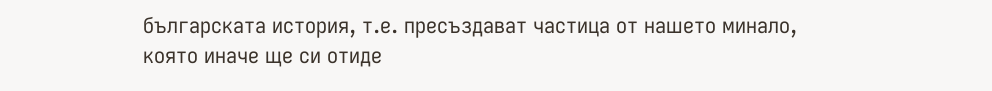българската история, т.е. пресъздават частица от нашето минало, която иначе ще си отиде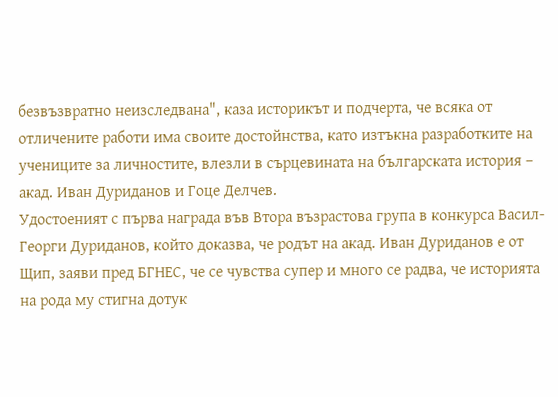безвъзвратно неизследвана", каза историкът и подчерта, че всяка от отличените работи има своите достойнства, като изтъкна разработките на учениците за личностите, влезли в сърцевината на българската история – акад. Иван Дуриданов и Гоце Делчев.
Удостоеният с първа награда във Втора възрастова група в конкурса Васил-Георги Дуриданов, който доказва, че родът на акад. Иван Дуриданов е от Щип, заяви пред БГНЕС, че се чувства супер и много се радва, че историята на рода му стигна дотук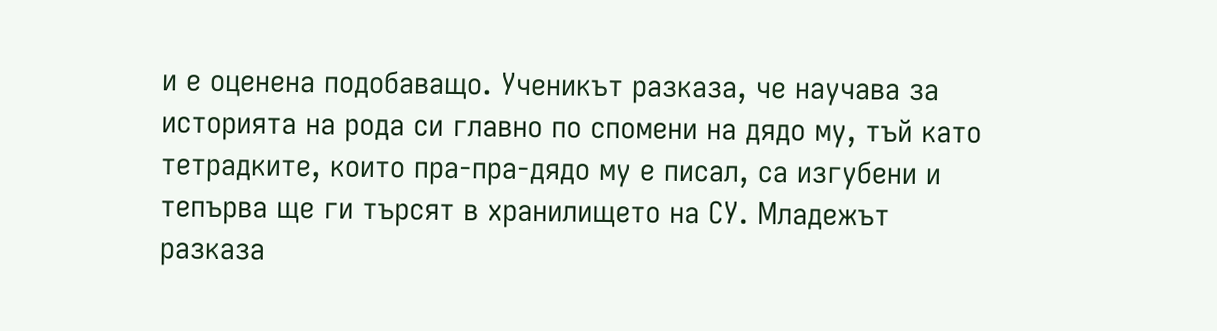и е оценена подобаващо. Ученикът разказа, че научава за историята на рода си главно по спомени на дядо му, тъй като тетрадките, които пра-пра-дядо му е писал, са изгубени и тепърва ще ги търсят в хранилището на СУ. Младежът разказа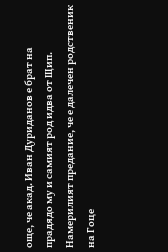още, че акад. Иван Дуриданов е брат на прадядо му и самият род идва от Щип.
Намерилият предание, че е далечен родственик на Гоце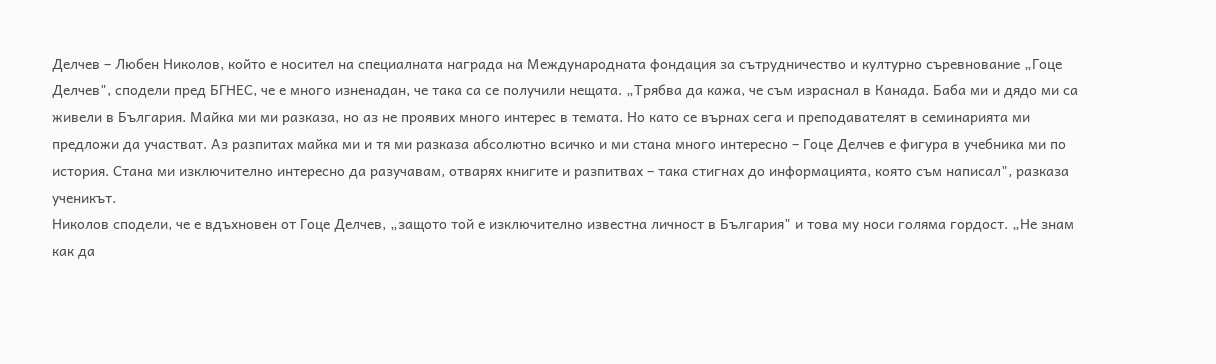Делчев – Любен Николов, който е носител на специалната награда на Международната фондация за сътрудничество и културно съревнование „Гоце Делчев", сподели пред БГНЕС, че е много изненадан, че така са се получили нещата. „Трябва да кажа, че съм израснал в Канада. Баба ми и дядо ми са живели в България. Майка ми ми разказа, но аз не проявих много интерес в темата. Но като се върнах сега и преподавателят в семинарията ми предложи да участват. Аз разпитах майка ми и тя ми разказа абсолютно всичко и ми стана много интересно – Гоце Делчев е фигура в учебника ми по история. Стана ми изключително интересно да разучавам, отварях книгите и разпитвах – така стигнах до информацията, която съм написал", разказа ученикът.
Николов сподели, че е вдъхновен от Гоце Делчев, „защото той е изключително известна личност в България" и това му носи голяма гордост. „Не знам как да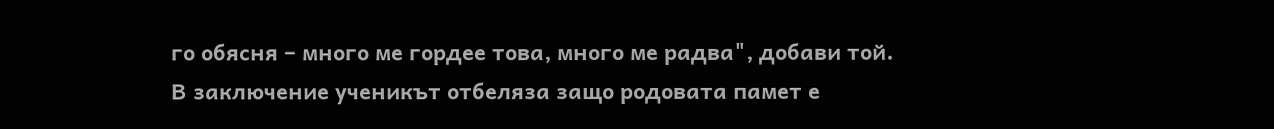го обясня – много ме гордее това, много ме радва", добави той.
В заключение ученикът отбеляза защо родовата памет е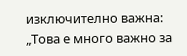изключително важна: „Това е много важно за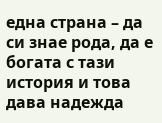една страна – да си знае рода, да е богата с тази история и това дава надежда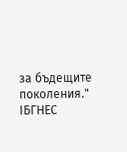за бъдещите поколения." IБГНЕС